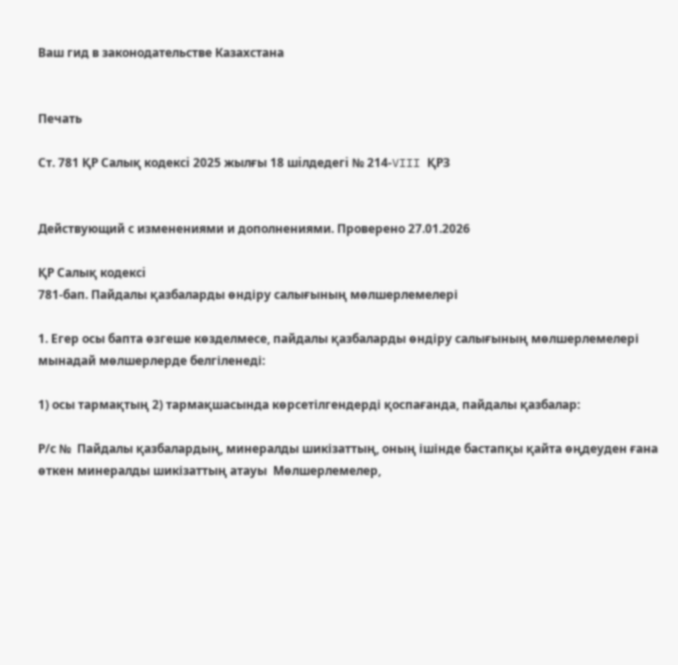Ваш гид в законодательстве Казахстана


Печать

Ст. 781 ҚР Салық кодексi 2025 жылғы 18 шiлдедегi № 214-VIII ҚРЗ


Действующий с изменениями и дополнениями. Проверено 27.01.2026

ҚР Салық кодексi
781-бап. Пайдалы қазбаларды өндіру салығының мөлшерлемелері

1. Егер осы бапта өзгеше көзделмесе, пайдалы қазбаларды өндіру салығының мөлшерлемелері мынадай мөлшерлерде белгіленеді:

1) осы тармақтың 2) тармақшасында көрсетілгендерді қоспағанда, пайдалы қазбалар:

Р/с №  Пайдалы қазбалардың, минералды шикізаттың, оның ішінде бастапқы қайта өңдеуден ғана өткен минералды шикізаттың атауы  Мөлшерлемелер,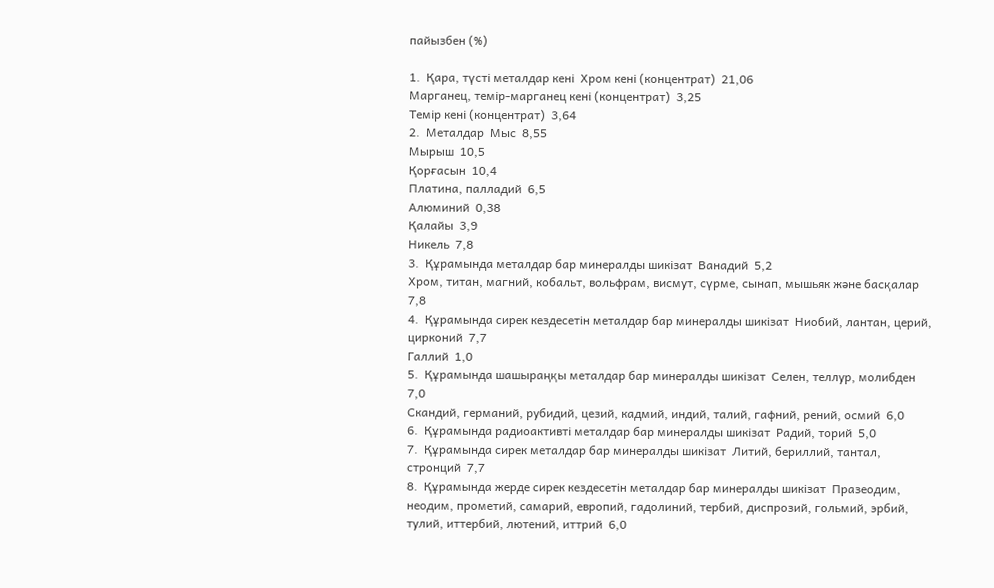пайызбен (%)

1.  Қара, түстi металдар кенi  Хром кені (концентрат)  21,06
Марганец, темір-марганец кенi (концентрат)  3,25
Темір кенi (концентрат)  3,64
2.  Металдар  Мыс  8,55
Мырыш  10,5
Қорғасын  10,4
Платина, палладий  6,5
Алюминий  0,38
Қалайы  3,9
Никель  7,8
3.  Құрамында металдар бар минералды шикізат  Ванадий  5,2
Хром, титан, магний, кобальт, вольфрам, висмут, сүрме, сынап, мышьяк және басқалар  7,8
4.  Құрамында сирек кездесетін металдар бар минералды шикізат  Ниобий, лантан, церий, цирконий  7,7
Галлий  1,0
5.  Құрамында шашыраңқы металдар бар минералды шикізат  Селен, теллур, молибден  7,0
Скандий, германий, рубидий, цезий, кадмий, индий, талий, гафний, рений, осмий  6,0
6.  Құрамында радиоактивті металдар бар минералды шикізат  Радий, торий  5,0
7.  Құрамында сирек металдар бар минералды шикізат  Литий, бериллий, тантал, стронций  7,7
8.  Құрамында жерде сирек кездесетін металдар бар минералды шикізат  Празеодим, неодим, прометий, самарий, европий, гадолиний, тербий, диспрозий, гольмий, эрбий, тулий, иттербий, лютений, иттрий  6,0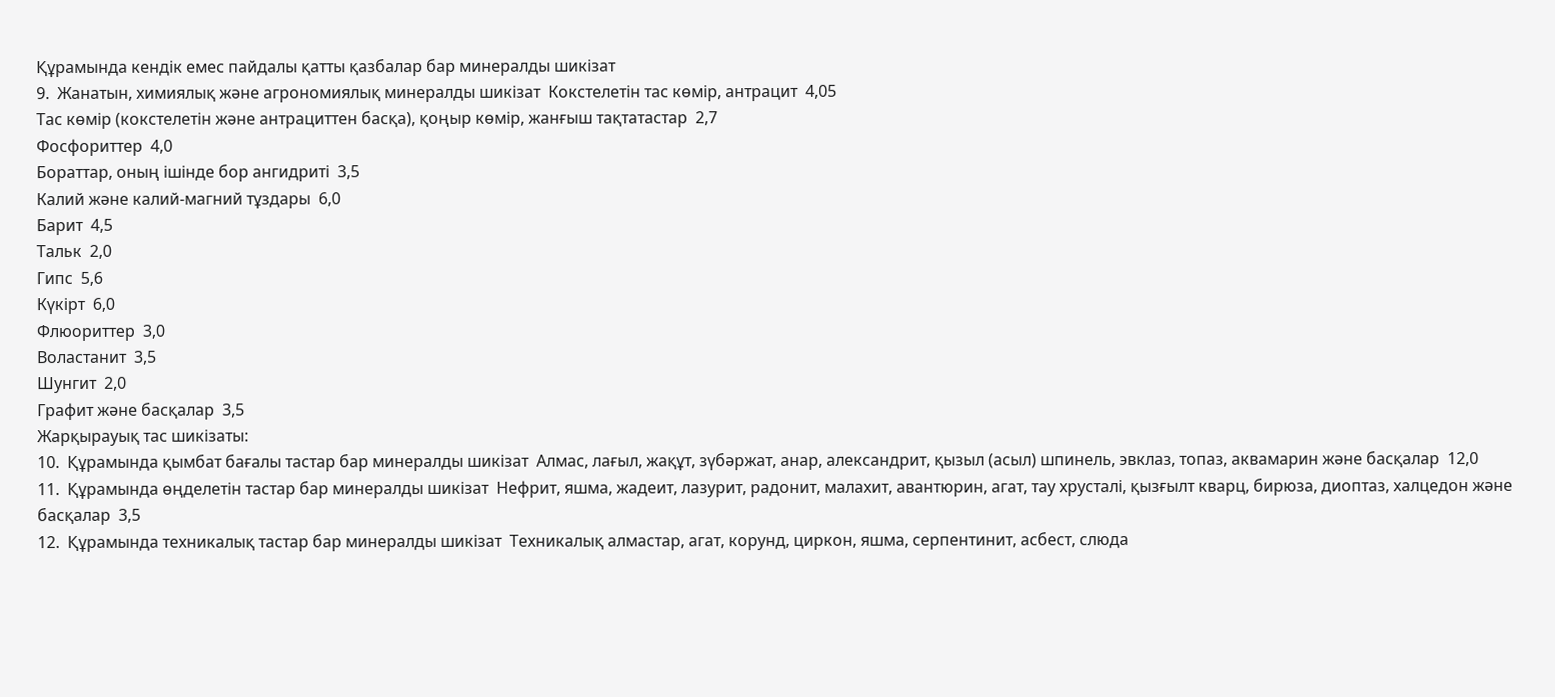Құрамында кендік емес пайдалы қатты қазбалар бар минералды шикізат
9.  Жанатын, химиялық және агрономиялық минералды шикізат  Кокстелетін тас көмір, антрацит  4,05
Тас көмір (кокстелетін және антрациттен басқа), қоңыр көмір, жанғыш тақтатастар  2,7
Фосфориттер  4,0
Бораттар, оның ішінде бор ангидриті  3,5
Калий және калий-магний тұздары  6,0
Барит  4,5
Тальк  2,0
Гипс  5,6
Күкірт  6,0
Флюориттер  3,0
Воластанит  3,5
Шунгит  2,0
Графит және басқалар  3,5
Жарқырауық тас шикізаты:
10.  Құрамында қымбат бағалы тастар бар минералды шикізат  Алмас, лағыл, жақұт, зүбәржат, анар, александрит, қызыл (асыл) шпинель, эвклаз, топаз, аквамарин және басқалар  12,0
11.  Құрамында өңделетін тастар бар минералды шикізат  Нефрит, яшма, жадеит, лазурит, радонит, малахит, авантюрин, агат, тау хрусталі, қызғылт кварц, бирюза, диоптаз, халцедон және басқалар  3,5
12.  Құрамында техникалық тастар бар минералды шикізат  Техникалық алмастар, агат, корунд, циркон, яшма, серпентинит, асбест, слюда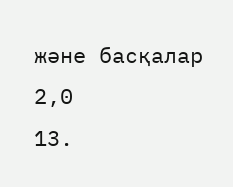және басқалар  2,0
13.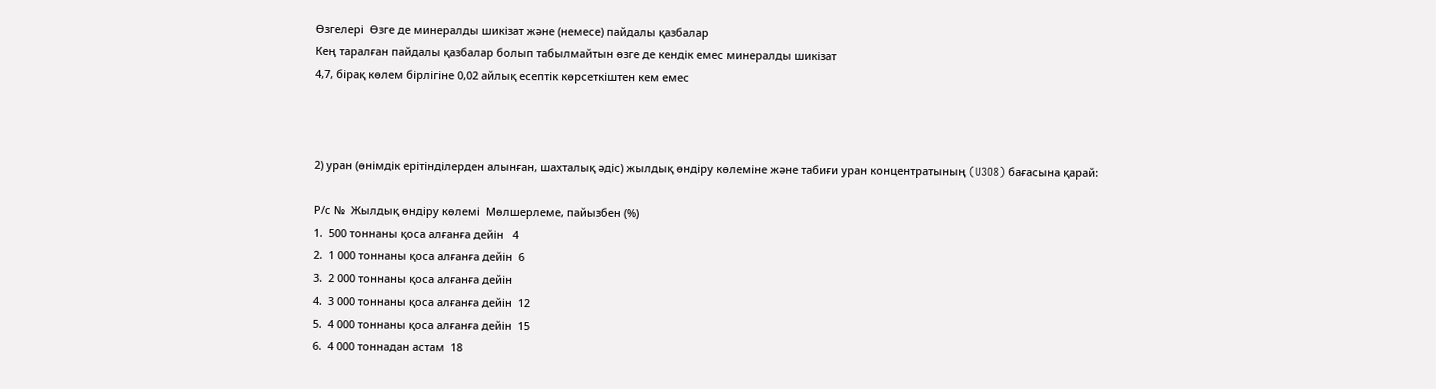Өзгелері  Өзге де минералды шикізат және (немесе) пайдалы қазбалар
Кең таралған пайдалы қазбалар болып табылмайтын өзге де кендік емес минералды шикізат
4,7, бірақ көлем бірлігіне 0,02 айлық есептік көрсеткіштен кем емес



2) уран (өнімдік ерітінділерден алынған, шахталық әдіс) жылдық өндіру көлеміне және табиғи уран концентратының (U3O8) бағасына қарай:

Р/с №  Жылдық өндіру көлемі  Мөлшерлеме, пайызбен (%)
1.  500 тоннаны қоса алғанға дейін   4
2.  1 000 тоннаны қоса алғанға дейін  6
3.  2 000 тоннаны қоса алғанға дейін
4.  3 000 тоннаны қоса алғанға дейін  12
5.  4 000 тоннаны қоса алғанға дейін  15
6.  4 000 тоннадан астам  18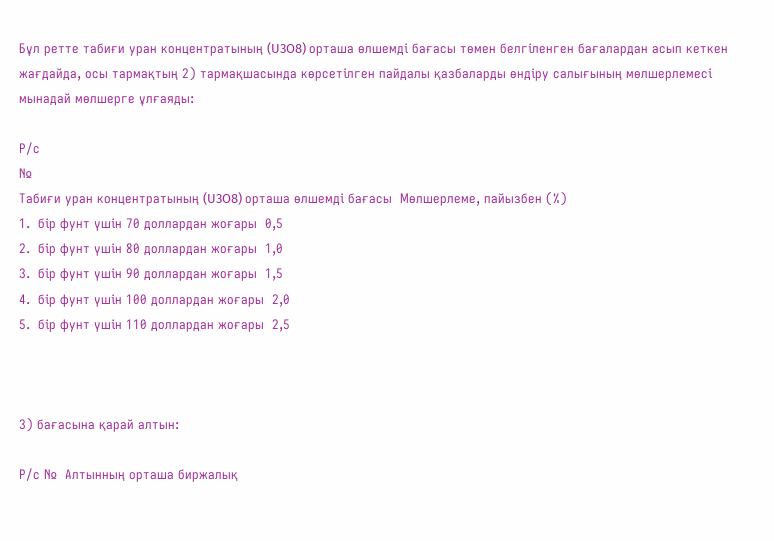Бұл ретте табиғи уран концентратының (U3O8) орташа өлшемді бағасы төмен белгіленген бағалардан асып кеткен жағдайда, осы тармақтың 2) тармақшасында көрсетілген пайдалы қазбаларды өндіру салығының мөлшерлемесі мынадай мөлшерге ұлғаяды:

Р/с
№
Табиғи уран концентратының (U3O8) орташа өлшемді бағасы  Мөлшерлеме, пайызбен (%)
1.  бір фунт үшін 70 доллардан жоғары  0,5
2.  бір фунт үшін 80 доллардан жоғары  1,0
3.  бір фунт үшін 90 доллардан жоғары  1,5
4.  бір фунт үшін 100 доллардан жоғары  2,0
5.  бір фунт үшін 110 доллардан жоғары  2,5



3) бағасына қарай алтын:

Р/с №  Алтынның орташа биржалық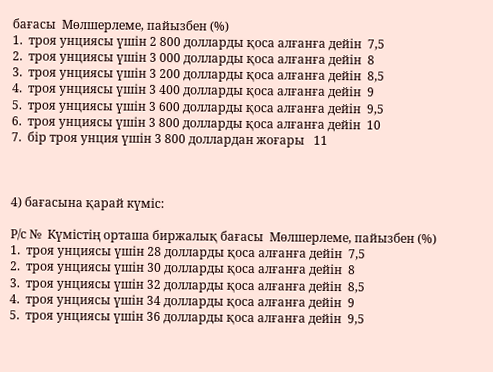бағасы  Мөлшерлеме, пайызбен (%)
1.  троя унциясы үшін 2 800 долларды қоса алғанға дейін  7,5
2.  троя унциясы үшін 3 000 долларды қоса алғанға дейін  8
3.  троя унциясы үшін 3 200 долларды қоса алғанға дейін  8,5
4.  троя унциясы үшін 3 400 долларды қоса алғанға дейін  9
5.  троя унциясы үшін 3 600 долларды қоса алғанға дейін  9,5
6.  троя унциясы үшін 3 800 долларды қоса алғанға дейін  10
7.  бір троя унция үшін 3 800 доллардан жоғары   11



4) бағасына қарай күміс:

Р/с №  Күмістің орташа биржалық бағасы  Мөлшерлеме, пайызбен (%)
1.  троя унциясы үшін 28 долларды қоса алғанға дейін  7,5
2.  троя унциясы үшін 30 долларды қоса алғанға дейін  8
3.  троя унциясы үшін 32 долларды қоса алғанға дейін  8,5
4.  троя унциясы үшін 34 долларды қоса алғанға дейін  9
5.  троя унциясы үшін 36 долларды қоса алғанға дейін  9,5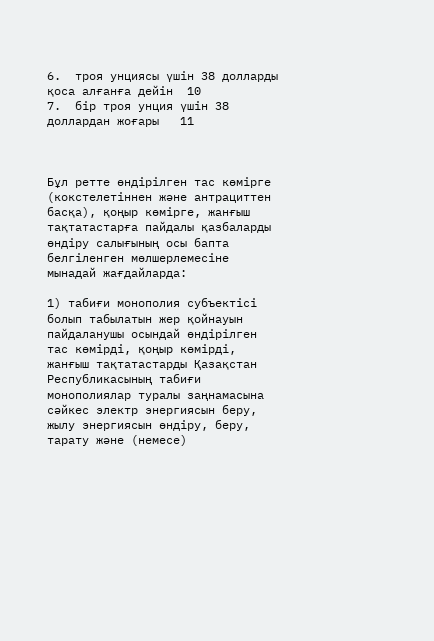6.  троя унциясы үшін 38 долларды қоса алғанға дейін  10
7.  бір троя унция үшін 38 доллардан жоғары   11



Бұл ретте өндірілген тас көмірге (кокстелетіннен және антрациттен басқа), қоңыр көмірге, жанғыш тақтатастарға пайдалы қазбаларды өндіру салығының осы бапта белгіленген мөлшерлемесіне мынадай жағдайларда:

1) табиғи монополия субъектісі болып табылатын жер қойнауын пайдаланушы осындай өндірілген тас көмірді, қоңыр көмірді, жанғыш тақтатастарды Қазақстан Республикасының табиғи монополиялар туралы заңнамасына сәйкес электр энергиясын беру, жылу энергиясын өндіру, беру, тарату және (немесе)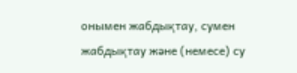онымен жабдықтау, сумен жабдықтау және (немесе) су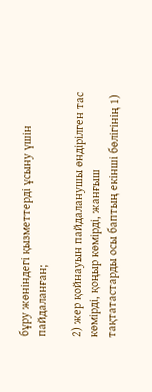бұру жөніндегі қызметтерді ұсыну үшін пайдаланған;

2) жер қойнауын пайдаланушы өндірілген тас көмірді, қоңыр көмірді, жанғыш тақтатастарды осы баптың екінші бөлігінің 1)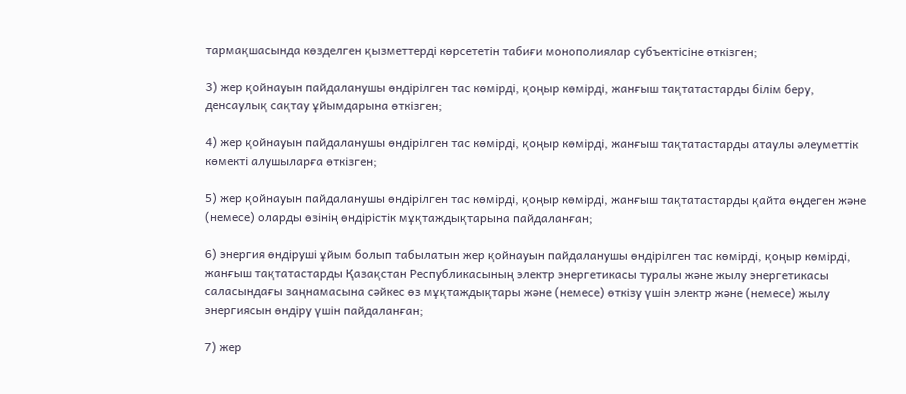тармақшасында көзделген қызметтерді көрсететін табиғи монополиялар субъектісіне өткізген;

3) жер қойнауын пайдаланушы өндірілген тас көмірді, қоңыр көмірді, жанғыш тақтатастарды білім беру, денсаулық сақтау ұйымдарына өткізген;

4) жер қойнауын пайдаланушы өндірілген тас көмірді, қоңыр көмірді, жанғыш тақтатастарды атаулы әлеуметтік көмекті алушыларға өткізген;

5) жер қойнауын пайдаланушы өндірілген тас көмірді, қоңыр көмірді, жанғыш тақтатастарды қайта өңдеген және (немесе) оларды өзінің өндірістік мұқтаждықтарына пайдаланған;

6) энергия өндіруші ұйым болып табылатын жер қойнауын пайдаланушы өндірілген тас көмірді, қоңыр көмірді, жанғыш тақтатастарды Қазақстан Республикасының электр энергетикасы туралы және жылу энергетикасы саласындағы заңнамасына сәйкес өз мұқтаждықтары және (немесе) өткізу үшін электр және (немесе) жылу энергиясын өндіру үшін пайдаланған;

7) жер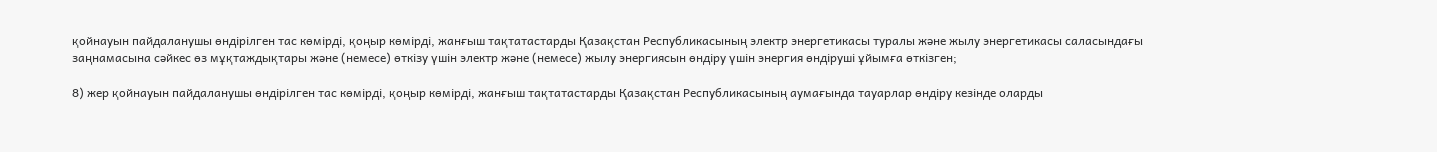қойнауын пайдаланушы өндірілген тас көмірді, қоңыр көмірді, жанғыш тақтатастарды Қазақстан Республикасының электр энергетикасы туралы және жылу энергетикасы саласындағы заңнамасына сәйкес өз мұқтаждықтары және (немесе) өткізу үшін электр және (немесе) жылу энергиясын өндіру үшін энергия өндіруші ұйымға өткізген;

8) жер қойнауын пайдаланушы өндірілген тас көмірді, қоңыр көмірді, жанғыш тақтатастарды Қазақстан Республикасының аумағында тауарлар өндіру кезінде оларды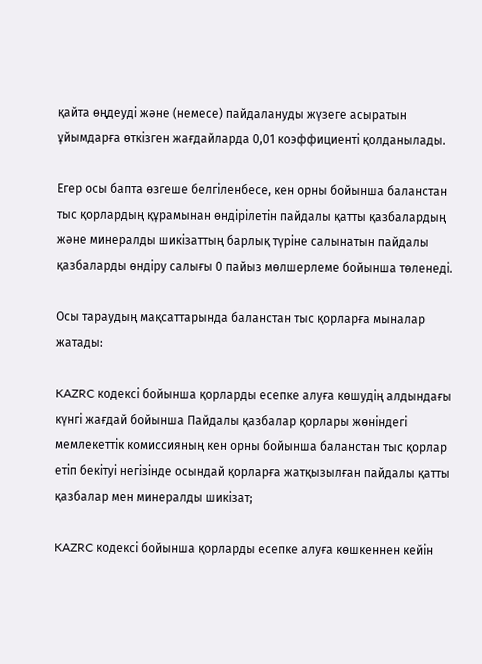қайта өңдеуді және (немесе) пайдалануды жүзеге асыратын ұйымдарға өткізген жағдайларда 0,01 коэффициенті қолданылады.

Егер осы бапта өзгеше белгіленбесе, кен орны бойынша баланстан тыс қорлардың құрамынан өндірілетін пайдалы қатты қазбалардың және минералды шикізаттың барлық түріне салынатын пайдалы қазбаларды өндіру салығы 0 пайыз мөлшерлеме бойынша төленеді.

Осы тараудың мақсаттарында баланстан тыс қорларға мыналар жатады:

KAZRC кодексі бойынша қорларды есепке алуға көшудің алдындағы күнгі жағдай бойынша Пайдалы қазбалар қорлары жөніндегі мемлекеттік комиссияның кен орны бойынша баланстан тыс қорлар етіп бекітуі негізінде осындай қорларға жатқызылған пайдалы қатты қазбалар мен минералды шикізат;

KAZRC кодексі бойынша қорларды есепке алуға көшкеннен кейін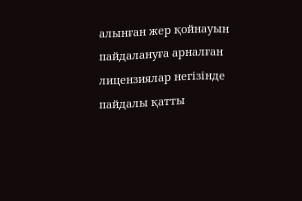алынған жер қойнауын пайдалануға арналған лицензиялар негізінде пайдалы қатты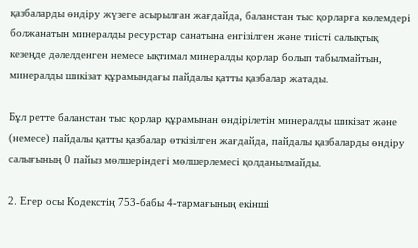қазбаларды өндіру жүзеге асырылған жағдайда, баланстан тыс қорларға көлемдері болжанатын минералды ресурстар санатына енгізілген және тиісті салықтық кезеңде дәлелденген немесе ықтимал минералды қорлар болып табылмайтын, минералды шикізат құрамындағы пайдалы қатты қазбалар жатады.

Бұл ретте баланстан тыс қорлар құрамынан өндірілетін минералды шикізат және (немесе) пайдалы қатты қазбалар өткізілген жағдайда, пайдалы қазбаларды өндіру салығының 0 пайыз мөлшеріндегі мөлшерлемесі қолданылмайды.

2. Егер осы Кодекстің 753-бабы 4-тармағының екінші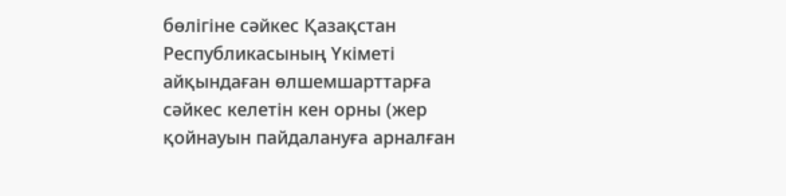бөлігіне сәйкес Қазақстан Республикасының Үкіметі айқындаған өлшемшарттарға сәйкес келетін кен орны (жер қойнауын пайдалануға арналған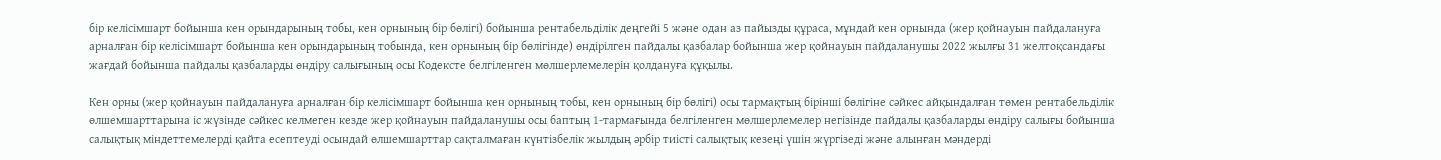бір келісімшарт бойынша кен орындарының тобы, кен орнының бір бөлігі) бойынша рентабельділік деңгейі 5 және одан аз пайызды құраса, мұндай кен орнында (жер қойнауын пайдалануға арналған бір келісімшарт бойынша кен орындарының тобында, кен орнының бір бөлігінде) өндірілген пайдалы қазбалар бойынша жер қойнауын пайдаланушы 2022 жылғы 31 желтоқсандағы жағдай бойынша пайдалы қазбаларды өндіру салығының осы Кодексте белгіленген мөлшерлемелерін қолдануға құқылы.

Кен орны (жер қойнауын пайдалануға арналған бір келісімшарт бойынша кен орнының тобы, кен орнының бір бөлігі) осы тармақтың бірінші бөлігіне сәйкес айқындалған төмен рентабельділік өлшемшарттарына іс жүзінде сәйкес келмеген кезде жер қойнауын пайдаланушы осы баптың 1-тармағында белгіленген мөлшерлемелер негізінде пайдалы қазбаларды өндіру салығы бойынша салықтық міндеттемелерді қайта есептеуді осындай өлшемшарттар сақталмаған күнтізбелік жылдың әрбір тиісті салықтық кезеңі үшін жүргізеді және алынған мәндерді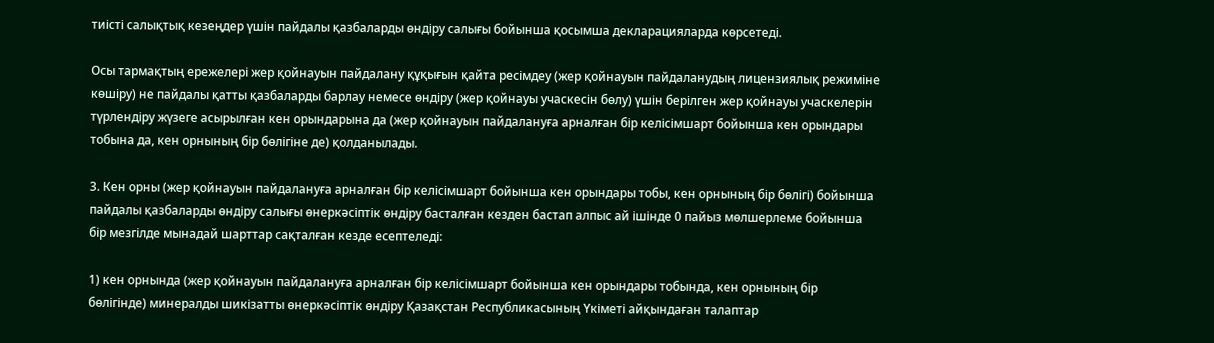тиісті салықтық кезеңдер үшін пайдалы қазбаларды өндіру салығы бойынша қосымша декларацияларда көрсетеді.

Осы тармақтың ережелері жер қойнауын пайдалану құқығын қайта ресімдеу (жер қойнауын пайдаланудың лицензиялық режиміне көшіру) не пайдалы қатты қазбаларды барлау немесе өндіру (жер қойнауы учаскесін бөлу) үшін берілген жер қойнауы учаскелерін түрлендіру жүзеге асырылған кен орындарына да (жер қойнауын пайдалануға арналған бір келісімшарт бойынша кен орындары тобына да, кен орнының бір бөлігіне де) қолданылады.

3. Кен орны (жер қойнауын пайдалануға арналған бір келісімшарт бойынша кен орындары тобы, кен орнының бір бөлігі) бойынша пайдалы қазбаларды өндіру салығы өнеркәсіптік өндіру басталған кезден бастап алпыс ай ішінде 0 пайыз мөлшерлеме бойынша бір мезгілде мынадай шарттар сақталған кезде есептеледі:

1) кен орнында (жер қойнауын пайдалануға арналған бір келісімшарт бойынша кен орындары тобында, кен орнының бір бөлігінде) минералды шикізатты өнеркәсіптік өндіру Қазақстан Республикасының Үкіметі айқындаған талаптар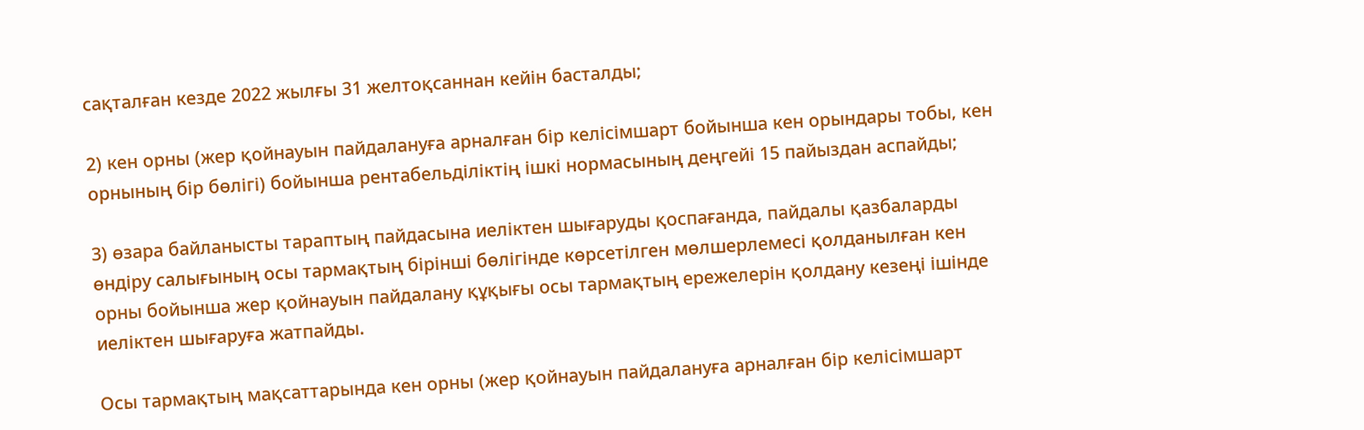сақталған кезде 2022 жылғы 31 желтоқсаннан кейін басталды;

2) кен орны (жер қойнауын пайдалануға арналған бір келісімшарт бойынша кен орындары тобы, кен орнының бір бөлігі) бойынша рентабельділіктің ішкі нормасының деңгейі 15 пайыздан аспайды;

3) өзара байланысты тараптың пайдасына иеліктен шығаруды қоспағанда, пайдалы қазбаларды өндіру салығының осы тармақтың бірінші бөлігінде көрсетілген мөлшерлемесі қолданылған кен орны бойынша жер қойнауын пайдалану құқығы осы тармақтың ережелерін қолдану кезеңі ішінде иеліктен шығаруға жатпайды.

Осы тармақтың мақсаттарында кен орны (жер қойнауын пайдалануға арналған бір келісімшарт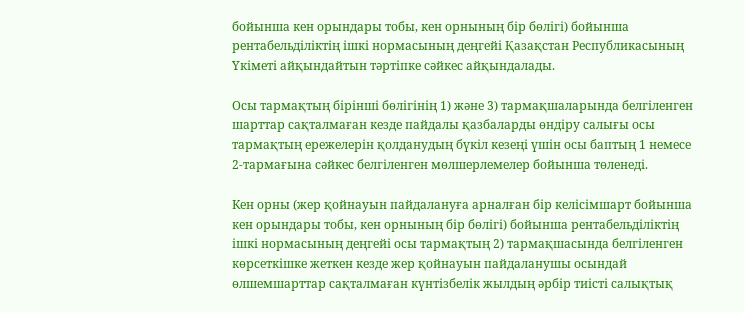бойынша кен орындары тобы, кен орнының бір бөлігі) бойынша рентабельділіктің ішкі нормасының деңгейі Қазақстан Республикасының Үкіметі айқындайтын тәртіпке сәйкес айқындалады.

Осы тармақтың бірінші бөлігінің 1) және 3) тармақшаларында белгіленген шарттар сақталмаған кезде пайдалы қазбаларды өндіру салығы осы тармақтың ережелерін қолданудың бүкіл кезеңі үшін осы баптың 1 немесе 2-тармағына сәйкес белгіленген мөлшерлемелер бойынша төленеді.

Кен орны (жер қойнауын пайдалануға арналған бір келісімшарт бойынша кен орындары тобы, кен орнының бір бөлігі) бойынша рентабельділіктің ішкі нормасының деңгейі осы тармақтың 2) тармақшасында белгіленген көрсеткішке жеткен кезде жер қойнауын пайдаланушы осындай өлшемшарттар сақталмаған күнтізбелік жылдың әрбір тиісті салықтық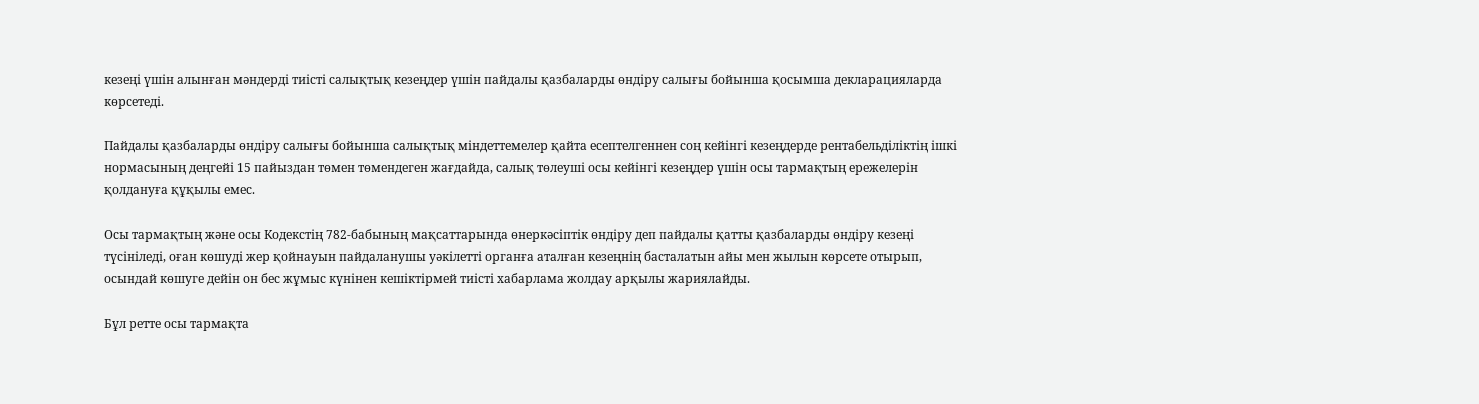кезеңі үшін алынған мәндерді тиісті салықтық кезеңдер үшін пайдалы қазбаларды өндіру салығы бойынша қосымша декларацияларда көрсетеді.

Пайдалы қазбаларды өндіру салығы бойынша салықтық міндеттемелер қайта есептелгеннен соң кейінгі кезеңдерде рентабельділіктің ішкі нормасының деңгейі 15 пайыздан төмен төмендеген жағдайда, салық төлеуші осы кейінгі кезеңдер үшін осы тармақтың ережелерін қолдануға құқылы емес.

Осы тармақтың және осы Кодекстің 782-бабының мақсаттарында өнеркәсіптік өндіру деп пайдалы қатты қазбаларды өндіру кезеңі түсініледі, оған көшуді жер қойнауын пайдаланушы уәкілетті органға аталған кезеңнің басталатын айы мен жылын көрсете отырып, осындай көшуге дейін он бес жұмыс күнінен кешіктірмей тиісті хабарлама жолдау арқылы жариялайды.

Бұл ретте осы тармақта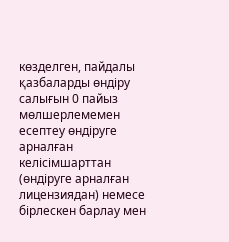көзделген, пайдалы қазбаларды өндіру салығын 0 пайыз мөлшерлемемен есептеу өндіруге арналған келісімшарттан (өндіруге арналған лицензиядан) немесе бірлескен барлау мен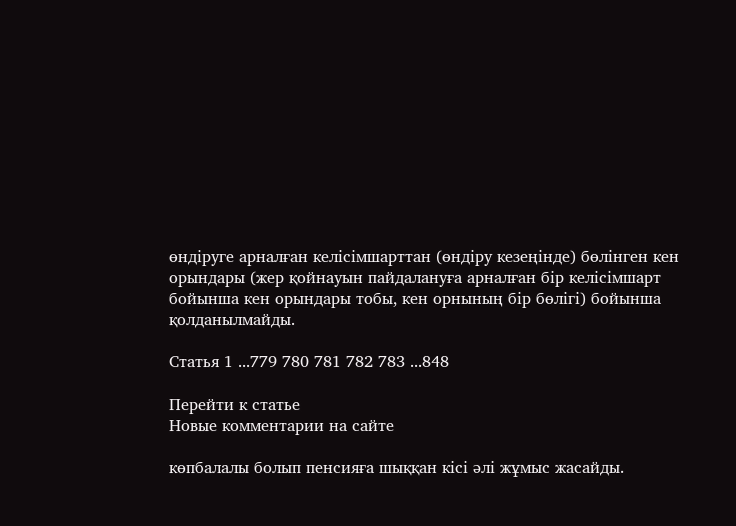өндіруге арналған келісімшарттан (өндіру кезеңінде) бөлінген кен орындары (жер қойнауын пайдалануға арналған бір келісімшарт бойынша кен орындары тобы, кен орнының бір бөлігі) бойынша қолданылмайды.

Статья 1 ...779 780 781 782 783 ...848

Перейти к статье
Новые комментарии на сайте

көпбалалы болып пенсияға шыққан кісі әлі жұмыс жасайды.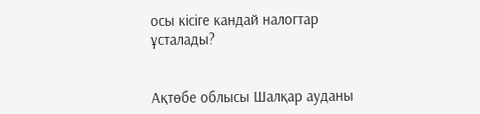осы кісіге кандай налогтар ұсталады?


Ақтөбе облысы Шалқар ауданы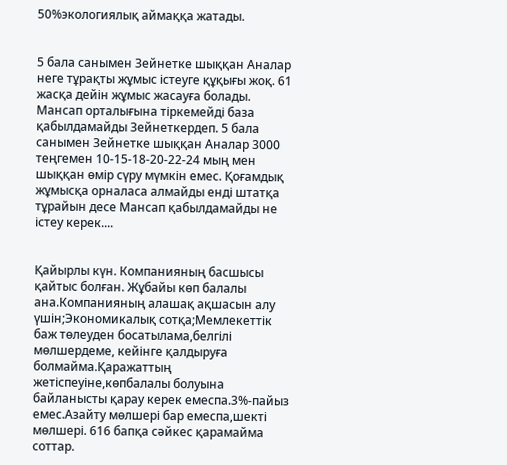50%экологиялық аймаққа жатады.


5 бала санымен Зейнетке шыққан Аналар неге тұрақты жұмыс істеуге құқығы жоқ. 61 жасқа дейін жұмыс жасауға болады. Мансап орталығына тіркемейді база қабылдамайды Зейнеткердеп. 5 бала санымен Зейнетке шыққан Аналар 3000 теңгемен 10-15-18-20-22-24 мың мен шыққан өмір сүру мүмкін емес. Қоғамдық жұмысқа орналаса алмайды енді штатқа тұрайын десе Мансап қабылдамайды не істеу керек....


Қайырлы күн. Компанияның басшысы қайтыс болған. Жұбайы көп балалы ана.Компанияның алашақ ақшасын алу үшін;Экономикалық сотқа;Мемлекеттік баж төлеуден босатылама,белгілі мөлшердеме, кейінге қалдыруға болмайма.Қаражаттың жетіспеуіне,көпбалалы болуына байланысты қарау керек емеспа.3%-пайыз емес.Азайту мөлшері бар емеспа,шекті мөлшері. 616 бапқа сәйкес қарамайма соттар.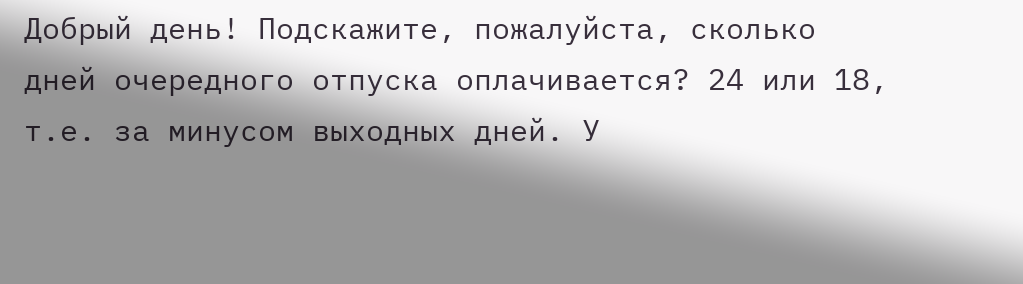Добрый день! Подскажите, пожалуйста, сколько дней очередного отпуска оплачивается? 24 или 18, т.е. за минусом выходных дней. У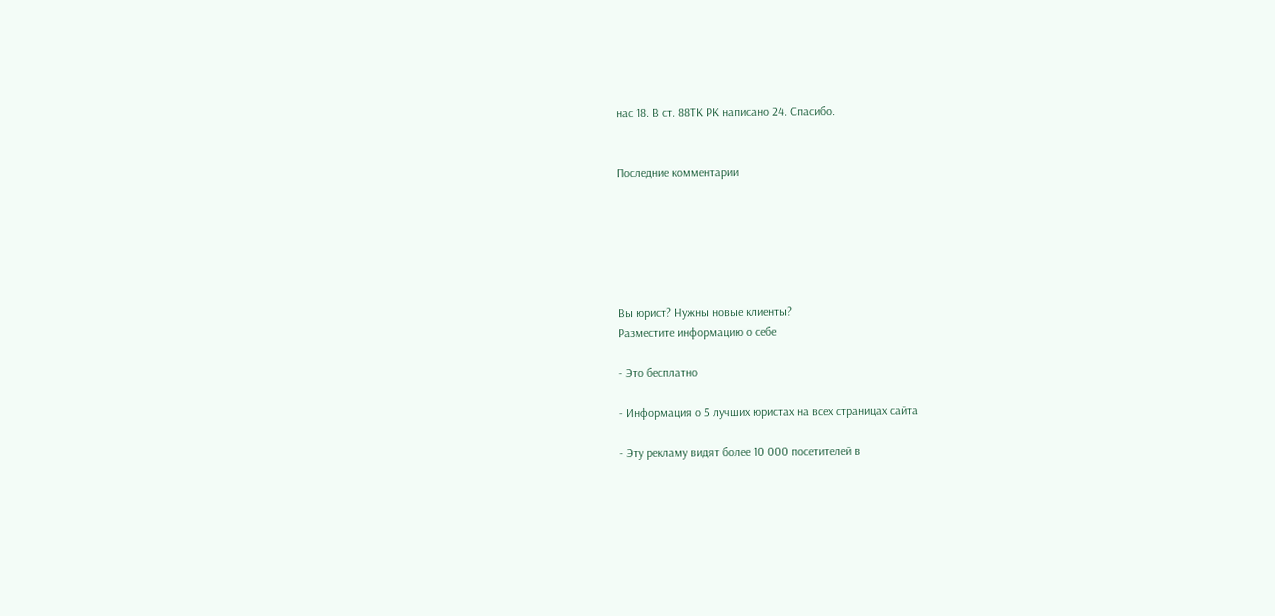нас 18. В ст. 88ТК РК написано 24. Спасибо.


Последние комментарии






Вы юрист? Нужны новые клиенты?
Разместите информацию о себе

- Это бесплатно

- Информация о 5 лучших юристах на всех страницах сайта

- Эту рекламу видят более 10 000 посетителей в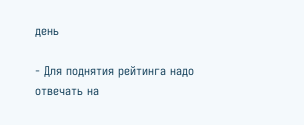день

- Для поднятия рейтинга надо отвечать на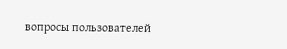вопросы пользователей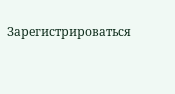Зарегистрироваться